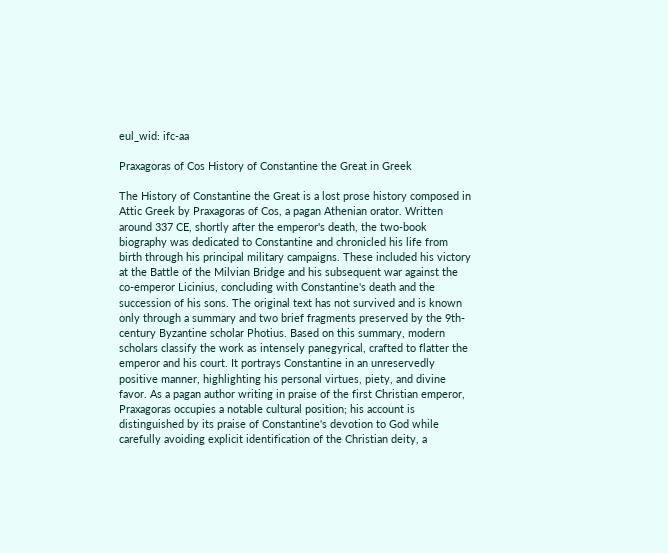eul_wid: ifc-aa

Praxagoras of Cos History of Constantine the Great in Greek

The History of Constantine the Great is a lost prose history composed in Attic Greek by Praxagoras of Cos, a pagan Athenian orator. Written around 337 CE, shortly after the emperor's death, the two-book biography was dedicated to Constantine and chronicled his life from birth through his principal military campaigns. These included his victory at the Battle of the Milvian Bridge and his subsequent war against the co-emperor Licinius, concluding with Constantine's death and the succession of his sons. The original text has not survived and is known only through a summary and two brief fragments preserved by the 9th-century Byzantine scholar Photius. Based on this summary, modern scholars classify the work as intensely panegyrical, crafted to flatter the emperor and his court. It portrays Constantine in an unreservedly positive manner, highlighting his personal virtues, piety, and divine favor. As a pagan author writing in praise of the first Christian emperor, Praxagoras occupies a notable cultural position; his account is distinguished by its praise of Constantine's devotion to God while carefully avoiding explicit identification of the Christian deity, a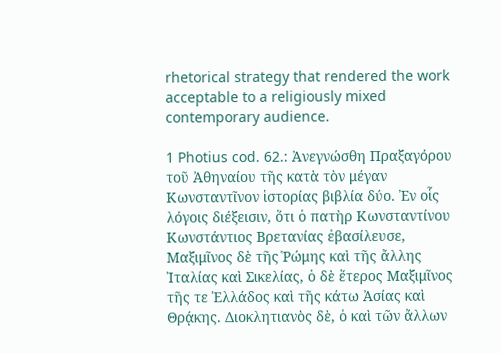rhetorical strategy that rendered the work acceptable to a religiously mixed contemporary audience.

1 Photius cod. 62.: Ἀνεγνώσθη Πραξαγόρου τοῦ Ἀθηναίου τῆς κατὰ τὸν μέγαν Κωνσταντῖνον ἱστορίας βιβλία δύο. Ἐν οἷς λόγοις διέξεισιν, ὅτι ὁ πατὴρ Κωνσταντίνου Κωνστάντιος Βρετανίας ἐβασίλευσε, Μαξιμῖνος δὲ τῆς Ῥώμης καὶ τῆς ἄλλης Ἰταλίας καὶ Σικελίας, ὁ δὲ ἕτερος Μαξιμῖνος τῆς τε Ἑλλάδος καὶ τῆς κάτω Ἀσίας καὶ Θρᾴκης. Διοκλητιανὸς δὲ, ὁ καὶ τῶν ἄλλων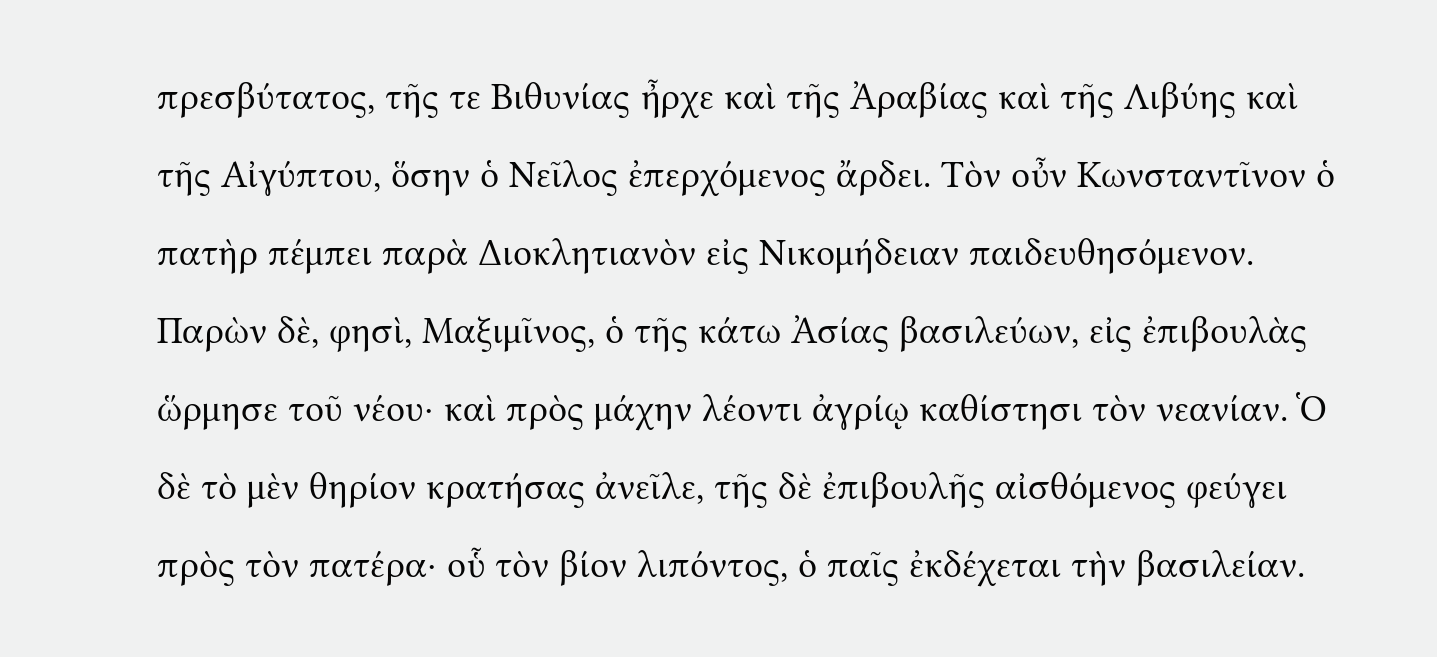πρεσβύτατος, τῆς τε Βιθυνίας ἦρχε καὶ τῆς Ἀραβίας καὶ τῆς Λιβύης καὶ τῆς Αἰγύπτου, ὅσην ὁ Νεῖλος ἐπερχόμενος ἄρδει. Τὸν οὖν Κωνσταντῖνον ὁ πατὴρ πέμπει παρὰ Διοκλητιανὸν εἰς Νικομήδειαν παιδευθησόμενον. Παρὼν δὲ, φησὶ, Μαξιμῖνος, ὁ τῆς κάτω Ἀσίας βασιλεύων, εἰς ἐπιβουλὰς ὥρμησε τοῦ νέου· καὶ πρὸς μάχην λέοντι ἀγρίῳ καθίστησι τὸν νεανίαν. Ὁ δὲ τὸ μὲν θηρίον κρατήσας ἀνεῖλε, τῆς δὲ ἐπιβουλῆς αἰσθόμενος φεύγει πρὸς τὸν πατέρα· οὗ τὸν βίον λιπόντος, ὁ παῖς ἐκδέχεται τὴν βασιλείαν.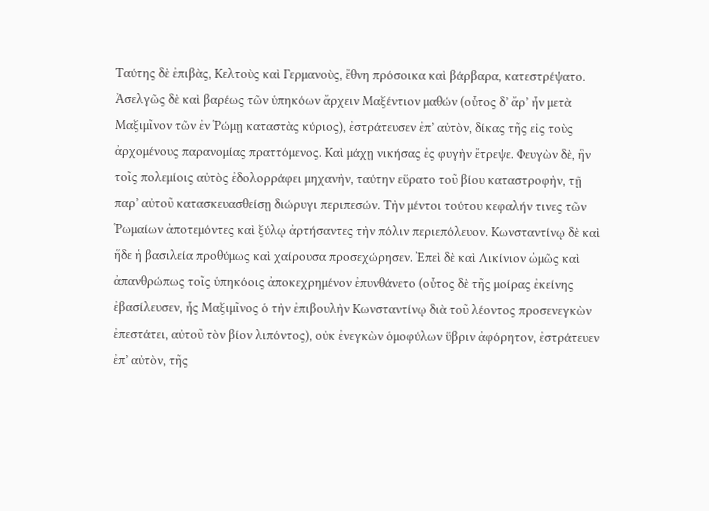Ταύτης δὲ ἐπιβὰς, Κελτοὺς καὶ Γερμανοὺς, ἔθνη πρόσοικα καὶ βάρβαρα, κατεστρέψατο. Ἀσελγῶς δὲ καὶ βαρέως τῶν ὑπηκόων ἄρχειν Μαξέντιον μαθών (οὗτος δ’ ἄρ’ ἦν μετὰ Μαξιμῖνον τῶν ἐν Ῥώμῃ καταστὰς κύριος), ἐστράτευσεν ἐπ’ αὐτὸν, δίκας τῆς εἰς τοὺς ἀρχομένους παρανομίας πραττόμενος. Καὶ μάχῃ νικήσας ἐς φυγὴν ἔτρεψε. Φευγὼν δὲ, ἣν τοῖς πολεμίοις αὐτὸς ἐδολορράφει μηχανὴν, ταύτην εὕρατο τοῦ βίου καταστροφὴν, τῇ παρ’ αὐτοῦ κατασκευασθείσῃ διώρυγι περιπεσών. Τὴν μέντοι τούτου κεφαλήν τινες τῶν Ῥωμαίων ἀποτεμόντες καὶ ξύλῳ ἀρτήσαντες τὴν πόλιν περιεπόλευον. Κωνσταντίνῳ δὲ καὶ ἥδε ἡ βασιλεία προθύμως καὶ χαίρουσα προσεχώρησεν. Ἐπεὶ δὲ καὶ Λικίνιον ὠμῶς καὶ ἀπανθρώπως τοῖς ὑπηκόοις ἀποκεχρημένον ἐπυνθάνετο (οὗτος δὲ τῆς μοίρας ἐκείνης ἐβασίλευσεν, ἧς Μαξιμῖνος ὁ τὴν ἐπιβουλὴν Κωνσταντίνῳ διὰ τοῦ λέοντος προσενεγκὼν ἐπεστάτει, αὐτοῦ τὸν βίον λιπόντος), οὐκ ἐνεγκὼν ὁμοφύλων ὕβριν ἀφόρητον, ἐστράτευεν ἐπ’ αὐτὸν, τῆς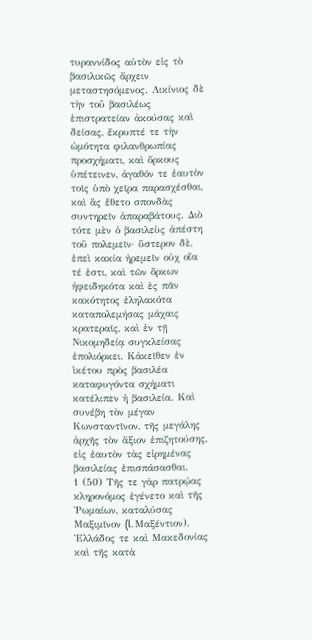τυραννίδος αὐτὸν εἰς τὸ βασιλικῶς ἄρχειν μεταστησόμενος. Λικίνιος δὲ τὴν τοῦ βασιλέως ἐπιστρατείαν ἀκούσας καὶ δείσας, ἔκρυπτέ τε τὴν ὠμότητα φιλανθρωπίας προσχήματι, καὶ ὅρκους ὑπέτεινεν, ἀγαθόν τε ἑαυτὸν τοῖς ὑπὸ χεῖρα παρασχέσθαι, καὶ ἃς ἔθετο σπονδὰς συντηρεῖν ἀπαραβάτους. Διὸ τότε μὲν ὁ βασιλεὺς ἀπέστη τοῦ πολεμεῖν· ὕστερον δὲ, ἐπεὶ κακία ἠρεμεῖν οὐχ οἵα τέ ἐστι, καὶ τῶν ὅρκων ἠφειδηκότα καὶ ἐς πᾶν κακότητος ἐληλακότα καταπολεμήσας μάχαις κρατεραῖς, καὶ ἐν τῇ Νικομηδείᾳ συγκλείσας ἐπολιόρκει. Κἀκεῖθεν ἐν ἱκέτου πρὸς βασιλέα καταφυγόντα σχήματι κατέλιπεν ἡ βασιλεία. Καὶ συνέβη τὸν μέγαν Κωνσταντῖνον, τῆς μεγάλης ἀρχῆς τὸν ἄξιον ἐπιζητούσης, εἰς ἑαυτὸν τὰς εἰρημένας βασιλείας ἐπισπάσασθαι.
1 (50) Τῆς τε γὰρ πατρῴας κληρονόμος ἐγένετο καὶ τῆς Ῥωμαίων, καταλύσας Μαξιμῖνον (l. Μαξέντιον), Ἑλλάδος τε καὶ Μακεδονίας καὶ τῆς κατὰ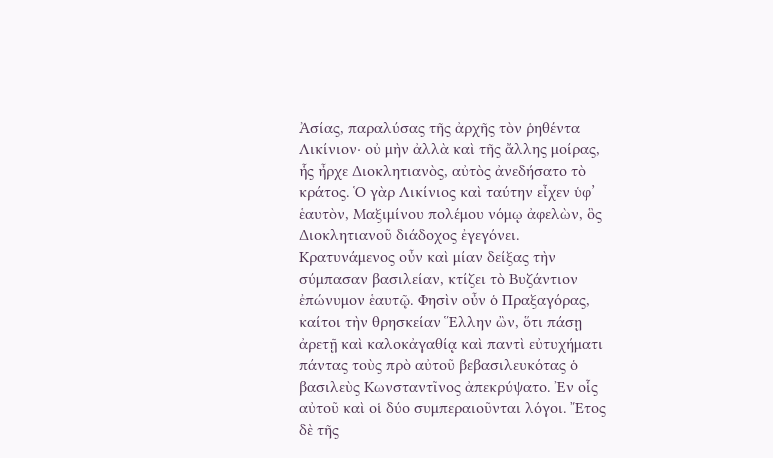Ἀσίας, παραλύσας τῆς ἀρχῆς τὸν ῥηθέντα Λικίνιον· οὐ μὴν ἀλλὰ καὶ τῆς ἄλλης μοίρας, ἧς ἦρχε Διοκλητιανὸς, αὐτὸς ἀνεδήσατο τὸ κράτος. Ὁ γὰρ Λικίνιος καὶ ταύτην εἶχεν ὑφ’ ἑαυτὸν, Μαξιμίνου πολέμου νόμῳ ἀφελὼν, ὃς Διοκλητιανοῦ διάδοχος ἐγεγόνει. Κρατυνάμενος οὖν καὶ μίαν δείξας τὴν σύμπασαν βασιλείαν, κτίζει τὸ Βυζάντιον ἐπώνυμον ἑαυτῷ. Φησὶν οὖν ὁ Πραξαγόρας, καίτοι τὴν θρησκείαν Ἕλλην ὢν, ὅτι πάσῃ ἀρετῇ καὶ καλοκἀγαθίᾳ καὶ παντὶ εὐτυχήματι πάντας τοὺς πρὸ αὐτοῦ βεβασιλευκότας ὁ βασιλεὺς Κωνσταντῖνος ἀπεκρύψατο. Ἐν οἷς αὐτοῦ καὶ οἱ δύο συμπεραιοῦνται λόγοι. Ἔτος δὲ τῆς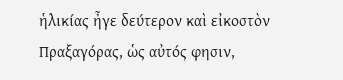ἡλικίας ἦγε δεύτερον καὶ εἰκοστὸν Πραξαγόρας, ὡς αὐτός φησιν,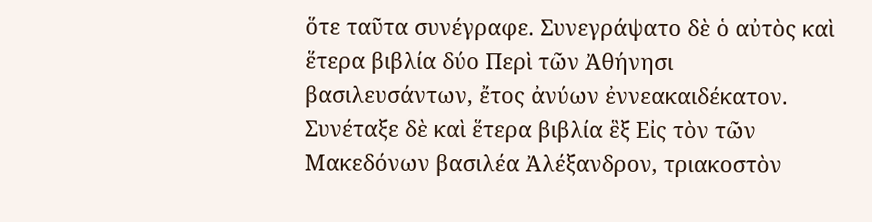ὅτε ταῦτα συνέγραφε. Συνεγράψατο δὲ ὁ αὐτὸς καὶ ἕτερα βιβλία δύο Περὶ τῶν Ἀθήνησι βασιλευσάντων, ἔτος ἀνύων ἐννεακαιδέκατον. Συνέταξε δὲ καὶ ἕτερα βιβλία ἓξ Εἰς τὸν τῶν Μακεδόνων βασιλέα Ἀλέξανδρον, τριακοστὸν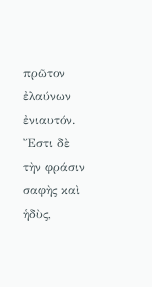πρῶτον ἐλαύνων ἐνιαυτόν. Ἔστι δὲ τὴν φράσιν σαφὴς καὶ ἡδὺς,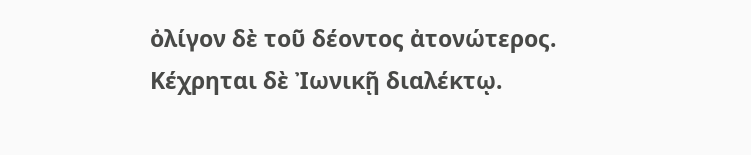ὀλίγον δὲ τοῦ δέοντος ἀτονώτερος. Κέχρηται δὲ Ἰωνικῇ διαλέκτῳ.